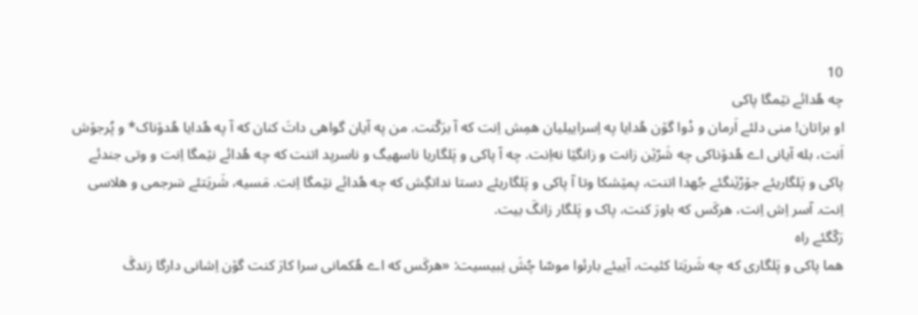10
چه هُدائے نێمگا پاکی
او براتان! منی دلئے اَرمان و دْوا گۆن هُدایا په اِسراییلیان همِش اِنت که آ برَکّنت. من په آیان گواهی داتَ کنان که آ په هُدایا هُدۆناک* و پُرجۆش اَنت، بله آیانی اے هُدۆناکی چه شَرّێن زانت و زانگێا نه‌اِنت. چه آ پاکی و پَلگاریا ناسهیگ و ناسرپد اتنت که چه هُدائے نێمگا اِنت و وتی جندئے پاکی و پَلگاریئے جۆڑێنگئے جُهدا اتنت، پمێشکا وتا آ پاکی و پَلگاریئے دستا نداتگِش که چه هُدائے نێمگا اِنت. مَسیه، شَریَتئے سَرجمی و هلاسی اِنت. آسر اِش اِنت، هرکَس که باورَ کنت، پاک و پَلگار زانگَ بیت.
رَکّگئے راه
هما پاکی و پَلگاری که چه شَریَتا کئیت، آییئے بارئوا موسّا چُشَ نِبیسیت: «هرکَس که اے هُکمانی سرا کارَ کنت گۆن اِشانی دارگا زندگَ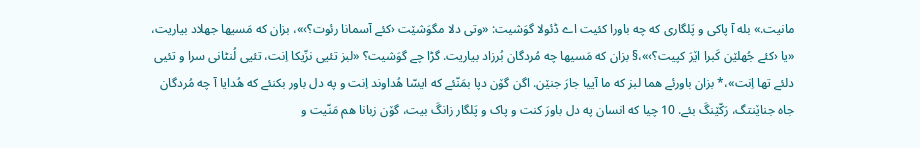مانیت.» بله آ پاکی و پَلگاری که چه باورا کئیت اے ڈئولا گوَشیت: «وتی دلا مگوَشێت ‹کئے آسمانا رئوت؟›»، بزان که مَسیها جهلاد بیاریت، «یا ‹کئے جُهلێن کَبرا اێرَ کپیت؟›»،§ بزان که مَسیها چه مُردگان بُرزاد بیاریت. گڑا چے گوَشیت؟ «لبز تئیی نزّیکا اِنت، تئیی لُنٹانی سرا و تئیی دلئے تها اِنت»،* بزان باورئے هما لبز که ما آییا جارَ جنێن. اگن گۆن دپا بمَنّئے که ایسّا هُداوند اِنت و په دل باور بکنئے که هُدایا آ چه مُردگان جاه جناێنتگ، رَکّێنگَ بئے. 10 چیا که انسان په دل باورَ کنت و پاک و پَلگار زانگَ بیت، گۆن زبانا هم مَنّیت و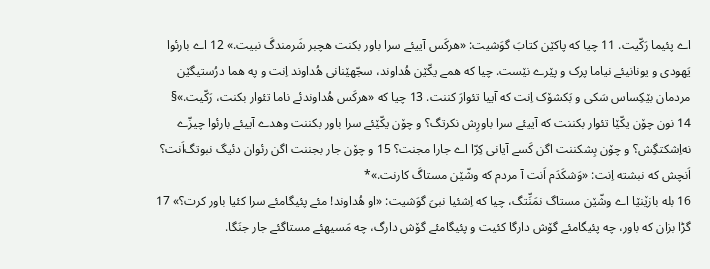اے پئیما رَکّیت. 11 چیا که پاکێن کتابَ گوَشیت: «هرکَس آییئے سرا باور بکنت هچبر شَرمندگَ نبیت.» 12 اے بارئوا یَهودی و یونانیئے نیاما پرک و پێرے نێست. چیا که همے یکّێن هُداوند، سجّهێنانی هُداوند اِنت و په هما درُستیگێن مردمان بێکِساس سَکی و بَکشۆک اِنت که آییا تئوارَ کننت. 13 چیا که «هرکَس هُداوندئے ناما تئوار بکنت، رَکّیت.»§
14 نون چۆن یکّێا تئوار بکننت که آییئے سرا باورِش نکرتگ؟ و چۆن یکّێئے سرا باور بکننت وهدے آییئے بارئوا چیزّے نه‌اِشکتگِش؟ و چۆن بِشکننت اگن کَسے آیانی کِرّا اے جارا مجنت؟ 15 و چۆن جار بجننت اگن رئوان دئیگ نبوتگ‌اَنت؟ اَنچش که نبشته اِنت: «وَشکَدَم اَنت آ مردم که وشّێن مستاگَ کارنت.»*
16 بله بازێنێا اے وشّێن مستاگ نمَنِّتگ، چیا که اِشئیا نبیَ گوَشیت: «او هُداوند! مئے پئیگامئے سرا کئیا باور کرت؟» 17 گڑا بزان که باور، چه پئیگامئے گۆش دارگا کئیت و پئیگامئے گۆش دارگ، چه مَسیهئے مستاگئے جار جنَگا.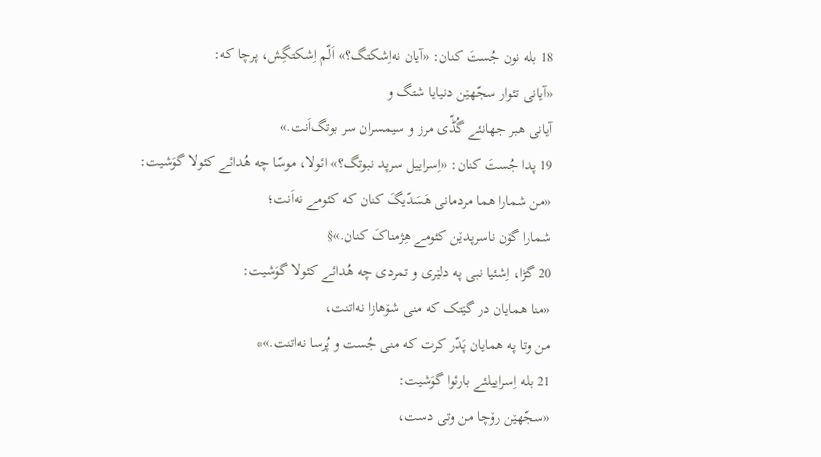18 بله نون جُستَ کنان: «آیان نه‌اِشکتگ؟» اَلّم اِشکتگِش، پرچا که:
«آیانی تئوار سجّهێن دنیایا شتگ و
آیانی هبر جهانئے گُڈّی مرز و سیمسران سر بوتگ‌اَنت.»
19 پدا جُستَ کنان: «اِسراییل سرپد نبوتگ؟» ائولا، موسّا چه هُدائے کئولا گوَشیت:
«من شمارا هما مردمانی هَسَدّیگَ کنان که کئومے نه‌اَنت؛
شمارا گۆن ناسرپدێن کئومے هِژمناکَ کنان.»§
20 گڑا، اِشئیا نبی په دلێری و تمردی چه هُدائے کئولا گوَشیت:
«منا همایان در گێتک که منی شۆهازا نه‌اتنت،
من وتا په همایان پَدّر کرت که منی جُست و پُرسا نه‌اتنت.»*
21 بله اِسراییلئے بارئوا گوَشیت:
«سجّهێن رۆچا من وتی دست،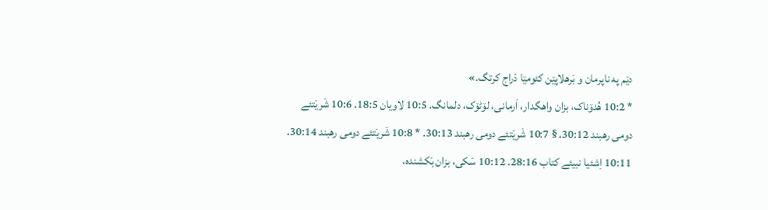دێم په ناپرمان و بَرهلاپێن کئومێا دْراج کرتگ.»
* 10:2 هُدۆناک، بزان واهگدار، اَرمانی، لۆٹۆک، دلمانگ. 10:5 لاویان 18:5. 10:6 شَریَتئے دومی رهبند 30:12. § 10:7 شَریَتئے دومی رهبند 30:13. * 10:8 شَریَتئے دومی رهبند 30:14. 10:11 اِشئیا نبیئے کتاب 28:16. 10:12 سَکی، بزان بَکشنده،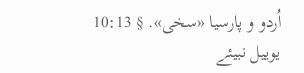اُردو و پارسیا «سخی». § 10:13 یوییل نبیئے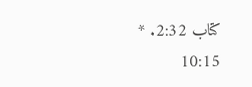کتاب 2:32. * 10:15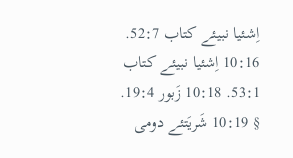اِشئیا نبیئے کتاب 52:7. 10:16 اِشئیا نبیئے کتاب 53:1. 10:18 زَبور 19:4. § 10:19 شَریَتئے دومی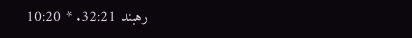رهبند 32:21. * 10:20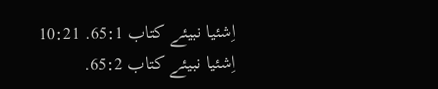اِشئیا نبیئے کتاب 65:1. 10:21 اِشئیا نبیئے کتاب 65:2.